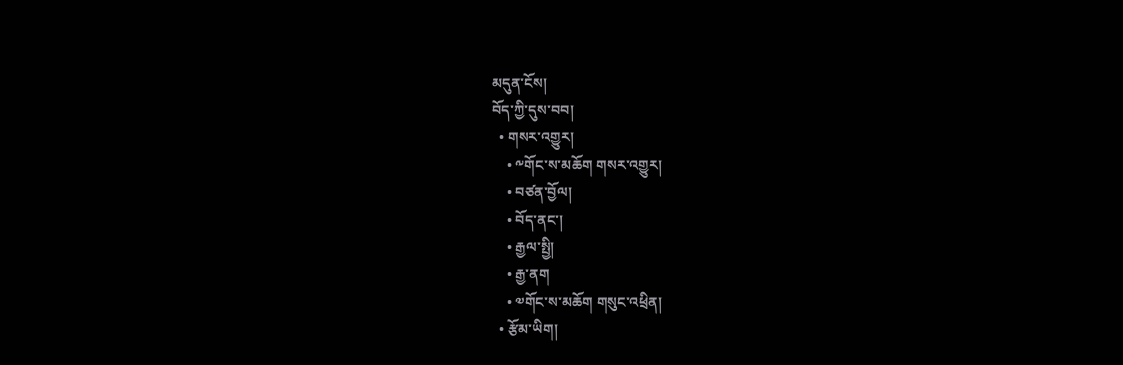མདུན་ངོས།
བོད་ཀྱི་དུས་བབ།
  • གསར་འགྱུར།
    • ༸གོང་ས་མཆོག གསར་འགྱུར།
    • བཙན་བྱོལ།
    • བོད་ནང་།
    • རྒྱལ་སྤྱི།
    • རྒྱ་ནག
    • ༧གོང་ས་མཆོག གསུང་འཕྲིན།
  • རྩོམ་ཡིག།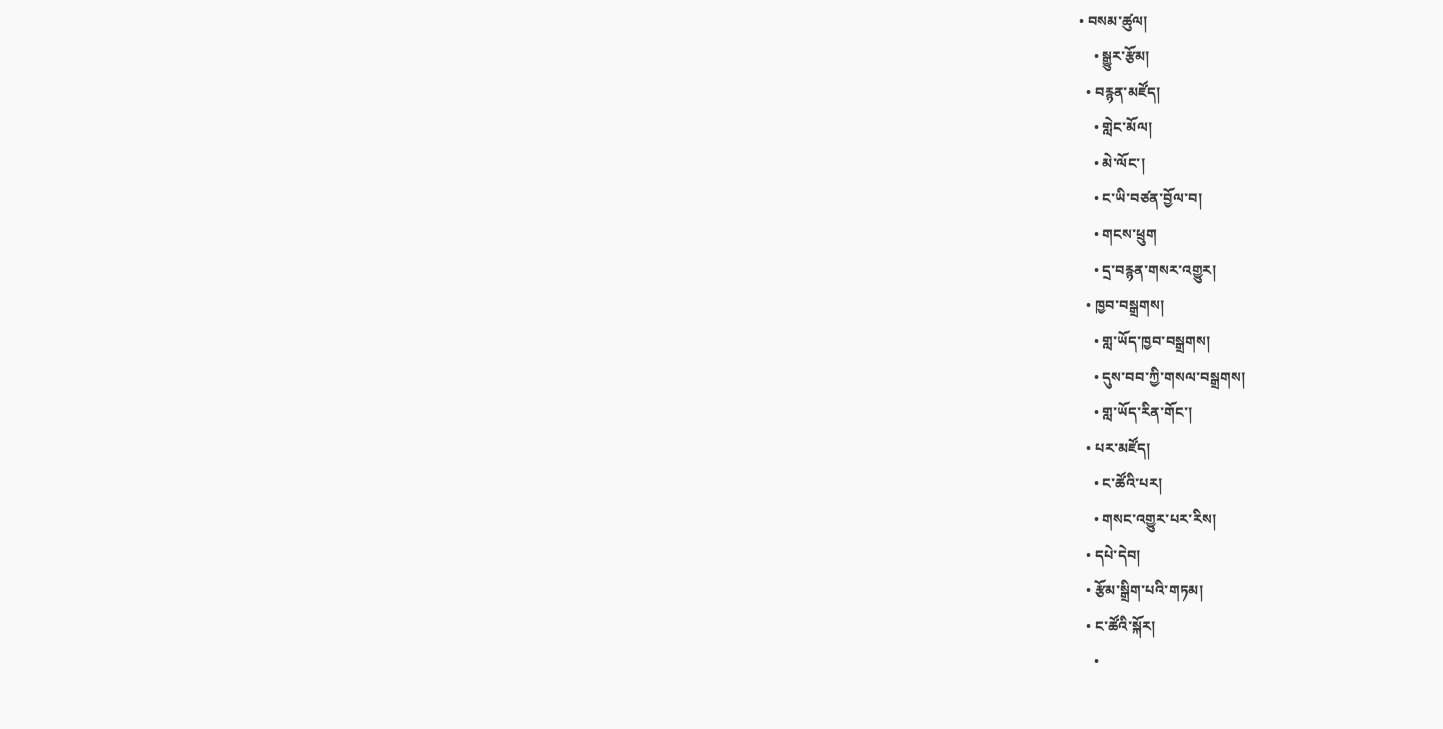• བསམ་ཚུལ།
    • སྒྱུར་རྩོམ།
  • བརྙན་མཛོད།
    • གླེང་མོལ།
    • མེ་ལོང་།
    • ང་ཡི་བཙན་བྱོལ་བ།
    • གངས་ཕྲུག
    • དྲ་བརྙན་གསར་འགྱུར།
  • ཁྱབ་བསྒྲགས།
    • གླ་ཡོད་ཁྱབ་བསྒྲགས།
    • དུས་བབ་ཀྱི་གསལ་བསྒྲགས།
    • གླ་ཡོད་རིན་གོང་།
  • པར་མཛོད།
    • ང་ཚོའི་པར།
    • གསང་འགྱུར་པར་རིས།
  • དཔེ་དེབ།
  • རྩོམ་སྒྲིག་པའི་གཏམ།
  • ང་ཚོའི་སྐོར།
    •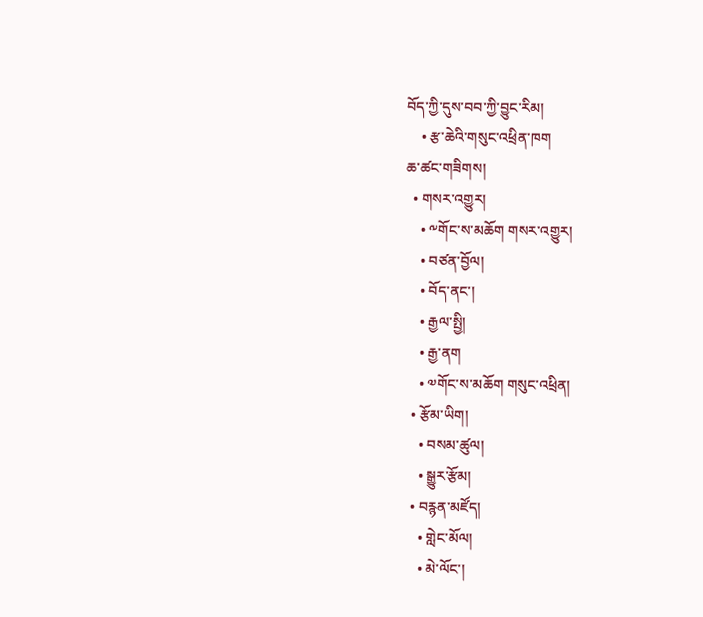བོད་ཀྱི་དུས་བབ་ཀྱི་བྱུང་རིམ།
    • རྩ་ཆེའི་གསུང་འཕྲིན་ཁག
ཆ་ཚང་གཟིགས།
  • གསར་འགྱུར།
    • ༸གོང་ས་མཆོག གསར་འགྱུར།
    • བཙན་བྱོལ།
    • བོད་ནང་།
    • རྒྱལ་སྤྱི།
    • རྒྱ་ནག
    • ༧གོང་ས་མཆོག གསུང་འཕྲིན།
  • རྩོམ་ཡིག།
    • བསམ་ཚུལ།
    • སྒྱུར་རྩོམ།
  • བརྙན་མཛོད།
    • གླེང་མོལ།
    • མེ་ལོང་།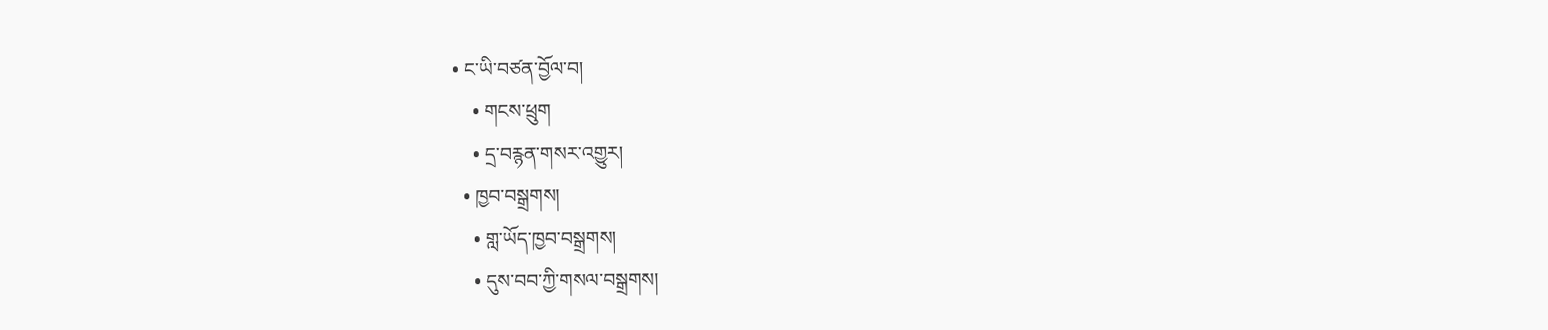• ང་ཡི་བཙན་བྱོལ་བ།
    • གངས་ཕྲུག
    • དྲ་བརྙན་གསར་འགྱུར།
  • ཁྱབ་བསྒྲགས།
    • གླ་ཡོད་ཁྱབ་བསྒྲགས།
    • དུས་བབ་ཀྱི་གསལ་བསྒྲགས།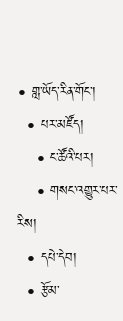• གླ་ཡོད་རིན་གོང་།
  • པར་མཛོད།
    • ང་ཚོའི་པར།
    • གསང་འགྱུར་པར་རིས།
  • དཔེ་དེབ།
  • རྩོམ་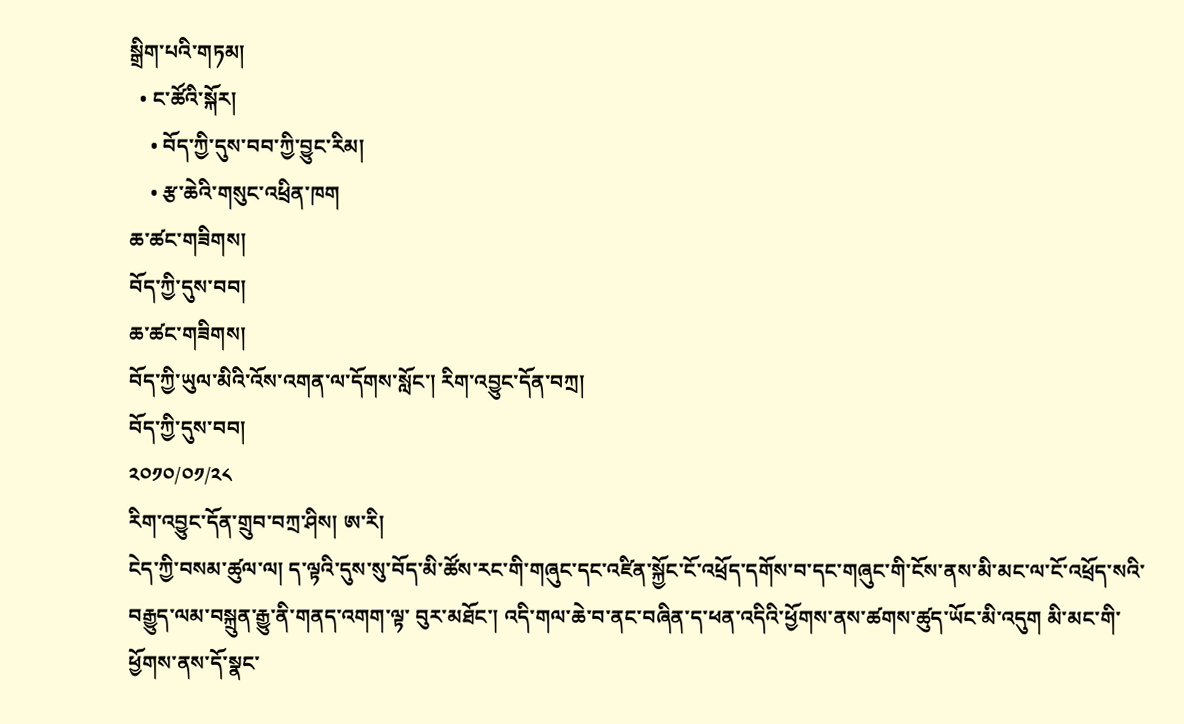སྒྲིག་པའི་གཏམ།
  • ང་ཚོའི་སྐོར།
    • བོད་ཀྱི་དུས་བབ་ཀྱི་བྱུང་རིམ།
    • རྩ་ཆེའི་གསུང་འཕྲིན་ཁག
ཆ་ཚང་གཟིགས།
བོད་ཀྱི་དུས་བབ།
ཆ་ཚང་གཟིགས།
བོད་ཀྱི་ཡུལ་མིའི་འོས་འགན་ལ་དོགས་སློང་། རིག་འབྱུང་དོན་བཀྲ།
བོད་ཀྱི་དུས་བབ།
༢༠༡༠/༠༡/༢༨
རིག་འབྱུང་དོན་གྲུབ་བཀྲ་ཤིས། ཨ་རི།
ངེད་ཀྱི་བསམ་ཚུལ་ལ། ད་ལྟའི་དུས་སུ་བོད་མི་ཚོས་རང་གི་གཞུང་དང་འཛིན་སྐྱོང་ངོ་འཕྲོད་དགོས་བ་དང་གཞུང་གི་ངོས་ནས་མི་མང་ལ་ངོ་འཕྲོད་སའི་བརྒྱུད་ལམ་བསྐྲུན་རྒྱུ་ནི་གནད་འགག་ལྟ་ བུར་མཐོང་། འདི་གལ་ཆེ་བ་ནང་བཞིན་ད་ཕན་འདིའི་ཕྱོགས་ནས་ཚགས་ཚུད་ཡོང་མི་འདུག མི་མང་གི་ཕྱོགས་ནས་དོ་སྣང་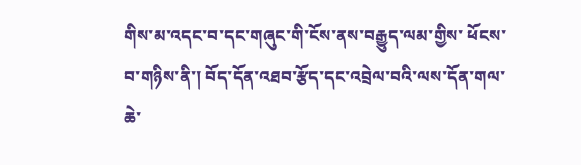གིས་མ་འདང་བ་དང་གཞུང་གི་ངོས་ནས་བརྒྱུད་ལམ་གྱིས་ ཕོངས་བ་གཉིས་ནི་། བོད་དོན་འཐབ་རྩོད་དང་འབྲེལ་བའི་ལས་དོན་གལ་ཆེ་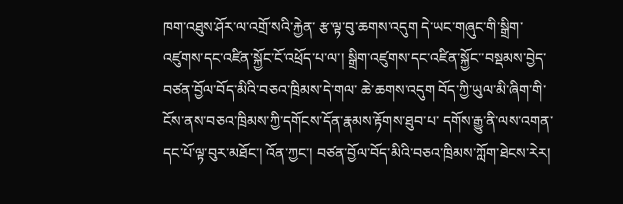ཁག་འཐུས་ཤོར་ལ་འགྲོ་སའི་རྐྱེན་ རྩ་ལྟ་བུ་ཆགས་འདུག དེ་ཡང་གཞུང་གི་སྒྲིག་འཛུགས་དང་འཛིན་སྐྱོང་ངོ་འཕྲོད་པ་ལ་། སྒྲིག་འཛུགས་དང་འཛིན་སྐྱོང་་བསྡམས་བྱེད་བཙན་བྱོལ་བོད་མིའི་བཅའ་ཁྲིམས་དེ་གལ་ ཆེ་ཆགས་འདུག བོད་ཀྱི་ཡུལ་མི་ཞིག་གི་ངོས་ནས་བཅའ་ཁྲིམས་ཀྱི་དགོངས་དོན་རྣམས་རྟོགས་ཐུབ་པ་ དགོས་རྒྱུ་ནི་ལས་འགན་དང་པོ་ལྟ་བུར་མཐོང་། འོན་ཀྱང་། བཙན་བྱོལ་བོད་མིའི་བཅའ་ཁྲིམས་ཀློག་ཐེངས་རེར།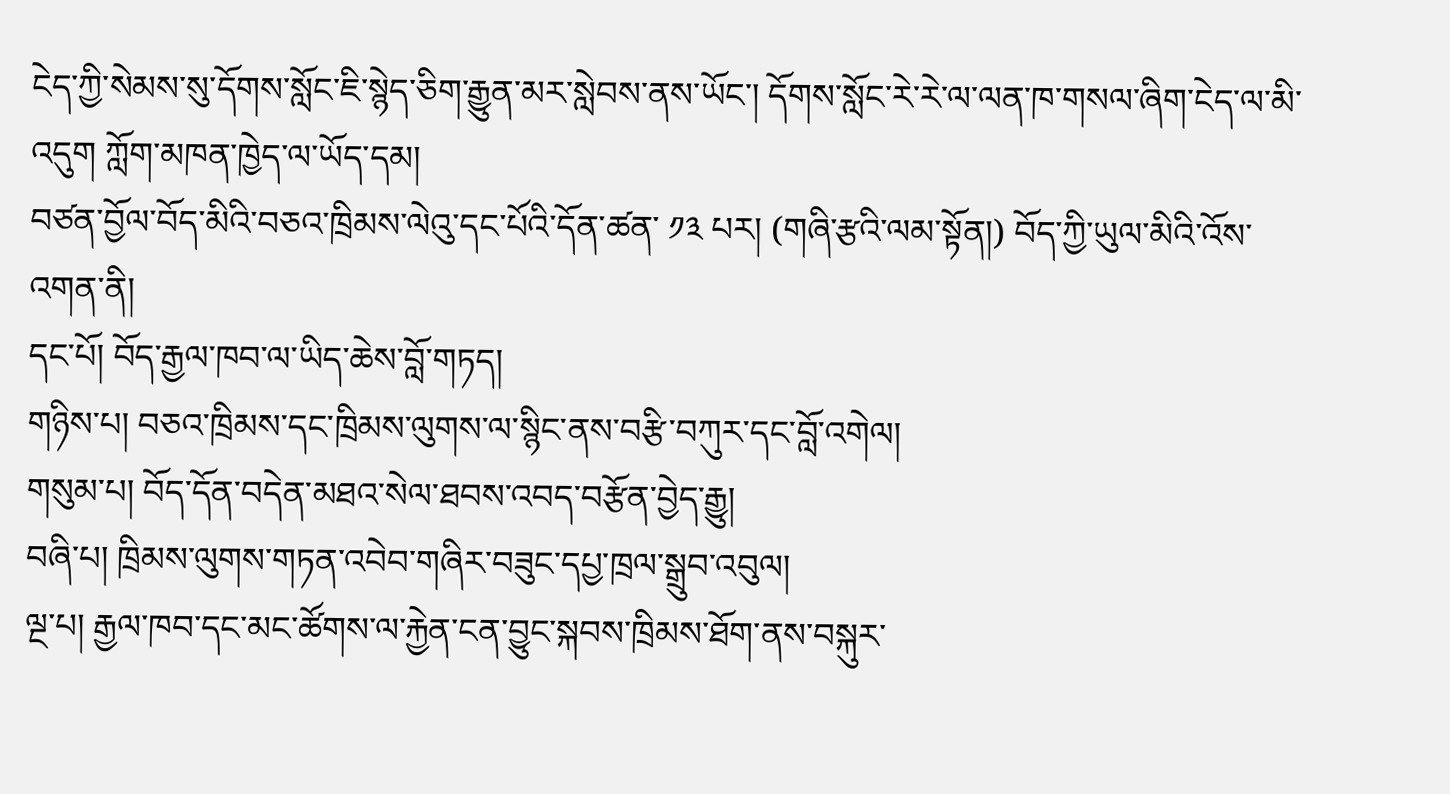ངེད་ཀྱི་སེམས་སུ་དོགས་སློང་ཇི་སྙེད་ཅིག་རྒྱུན་མར་སླེབས་ནས་ཡོང་། དོགས་སློང་རེ་རེ་ལ་ལན་ཁ་གསལ་ཞིག་ངེད་ལ་མི་འདུག ཀློག་མཁན་ཁྱེད་ལ་ཡོད་དམ།
བཙན་བྱོལ་བོད་མིའི་བཅའ་ཁྲིམས་ལེའུ་དང་པོའི་དོན་ཚན་ ༡༣ པར། (གཞི་རྩའི་ལམ་སྟོན།) བོད་ཀྱི་ཡུལ་མིའི་འོས་འགན་ནི།
དང་པོ། བོད་རྒྱལ་ཁབ་ལ་ཡིད་ཆེས་བློ་གཏད།
གཉིས་པ། བཅའ་ཁྲིམས་དང་ཁྲིམས་ལུགས་ལ་སྙིང་ནས་བརྩི་བཀུར་དང་བློ་འགེལ།
གསུམ་པ། བོད་དོན་བདེན་མཐའ་སེལ་ཐབས་འབད་བརྩོན་བྱེད་རྒྱུ།
བཞི་པ། ཁྲིམས་ལུགས་གཏན་འབེབ་གཞིར་བཟུང་དཔྱ་ཁྲལ་སྒྲུབ་འབུལ།
ལྔ་པ། རྒྱལ་ཁབ་དང་མང་ཚོགས་ལ་རྐྱེན་ངན་བྱུང་སྐབས་ཁྲིམས་ཐོག་ནས་བསྐུར་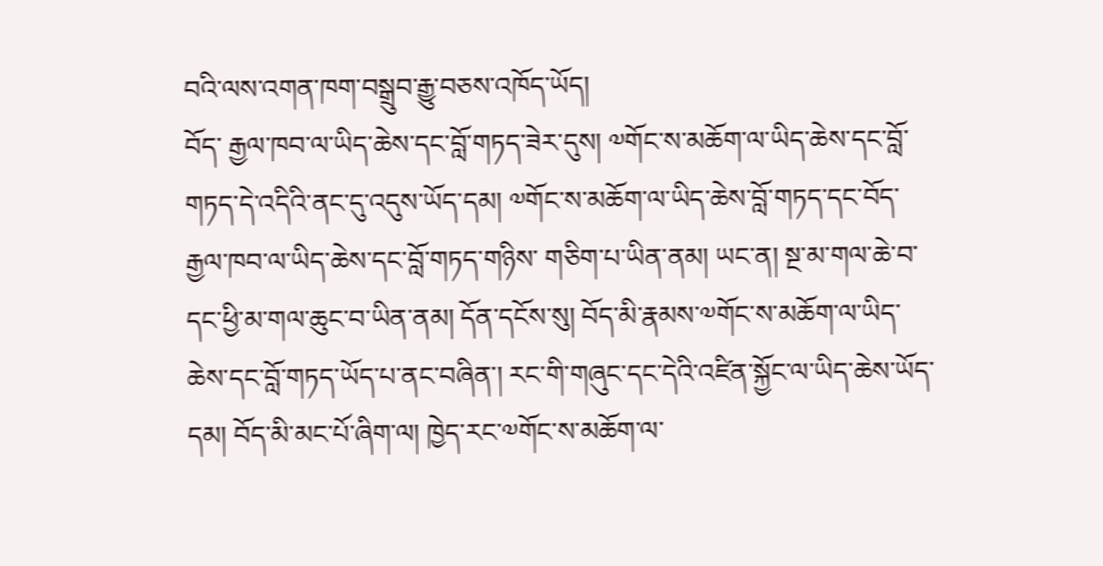བའི་ལས་འགན་ཁག་བསྒྲུབ་རྒྱུ་བཅས་འཁོད་ཡོད།
བོད་ རྒྱལ་ཁབ་ལ་ཡིད་ཆེས་དང་བློ་གཏད་ཟེར་དུས། ༧གོང་ས་མཆོག་ལ་ཡིད་ཆེས་དང་བློ་གཏད་དེ་འདིའི་ནང་དུ་འདུས་ཡོད་དམ། ༧གོང་ས་མཆོག་ལ་ཡིད་ཆེས་བློ་གཏད་དང་བོད་རྒྱལ་ཁབ་ལ་ཡིད་ཆེས་དང་བློ་གཏད་གཉིས་ གཅིག་པ་ཡིན་ནམ། ཡང་ན། སྔ་མ་གལ་ཆེ་བ་དང་ཕྱི་མ་གལ་ཆུང་བ་ཡིན་ནམ། དོན་དངོས་སུ། བོད་མི་རྣམས་༧གོང་ས་མཆོག་ལ་ཡིད་ཆེས་དང་བློ་གཏད་ཡོད་པ་ནང་བཞིན་། རང་གི་གཞུང་དང་དེའི་འཛིན་སྐྱོང་ལ་ཡིད་ཆེས་ཡོད་དམ། བོད་མི་མང་པོ་ཞིག་ལ། ཁྱེད་རང་༧གོང་ས་མཆོག་ལ་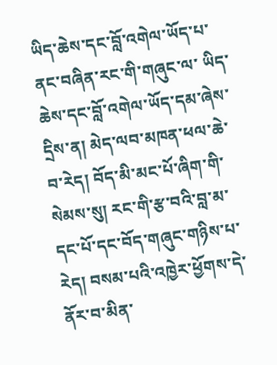ཡིད་ཆེས་དང་བློ་འགེལ་ཡོད་པ་ནང་བཞིན་རང་གི་གཞུང་ལ་ ཡིད་ཆེས་དང་བློ་འགེལ་ཡོད་དམ་ཞེས་དྲིས་ན། མེད་ལབ་མཁན་ཕལ་ཆེ་བ་རེད། བོད་མི་མང་པོ་ཞིག་གི་སེམས་སུ། རང་གི་རྩ་བའི་བླ་མ་དང་པོ་དང་བོད་གཞུང་གཉིས་པ་རེད། བསམ་པའི་འཁྱེར་ཕྱོགས་དེ་ནོར་བ་མིན་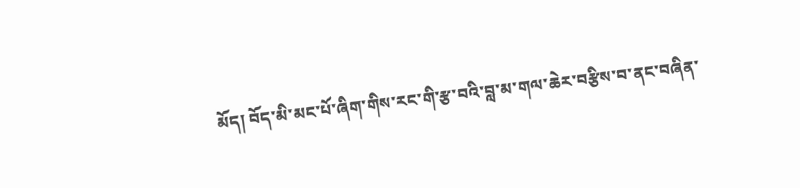མོད། བོད་མི་མང་པོ་ཞིག་གིས་རང་གི་རྩ་བའི་བླ་མ་གལ་ཆེར་བརྩིས་བ་ནང་བཞིན་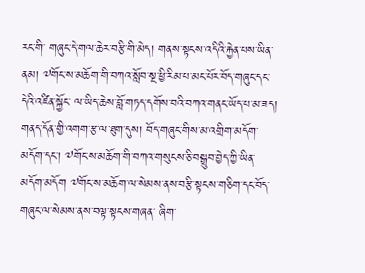རང་གི་ གཞུང་དེ་གལ་ཆེར་བརྩི་གི་མེད། གནས་སྟངས་འདིའི་རྐྱེན་པས་ཡིན་ནམ། ༧གོང་ས་མཆོག་གི་བཀའ་སློབ་སྔ་ཕྱི་རིམ་པ་མང་པོར་བོད་གཞུང་དང་དེའི་འཛིན་སྐྱོང་ ལ་ཡིད་ཆེས་བློ་གཏད་དགོས་བའི་བཀའ་གནང་ཡོད་པ་མ་ཟད། གནད་དོན་གྱི་འགག་རྩ་ལ་ཐུག་དུས། བོད་གཞུང་གིས་མ་འགྲིག་མདོག་མདོག་དང་། ༧གོང་ས་མཆོག་གི་བཀའ་གསུངས་ཅི་བསྒྲུབ་བྱེད་ཀྱི་ཡིན་མདོག་མདོག ༧གོང་ས་མཆོག་ལ་སེམས་ནས་བརྩི་སྟངས་གཅིག་དང་བོད་གཞུང་ལ་སེམས་ནས་བལྟ་སྟངས་གཞན་ ཞིག་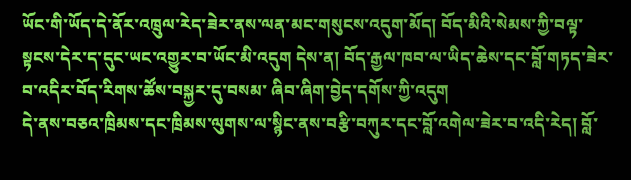ཡོང་གི་ཡོད་དེ་ནོར་འཁྲུལ་རེད་ཟེར་ནས་ལན་མང་གསུངས་འདུག་མོད། བོད་མིའི་སེམས་ཀྱི་བལྟ་སྟངས་དེར་ད་དུང་ཡང་འགྱུར་བ་ཡོང་མི་འདུག དེས་ན། བོད་རྒྱལ་ཁབ་ལ་ཡིད་ཆེས་དང་བློ་གཏད་ཟེར་བ་འདིར་བོད་རིགས་ཚོས་བསྐྱར་དུ་བསམ་ ཞིབ་ཞིག་བྱེད་དགོས་ཀྱི་འདུག
དེ་ནས་བཅའ་ཁྲིམས་དང་ཁྲིམས་ལུགས་ལ་སྙིང་ནས་བརྩི་བཀུར་དང་བློ་འགེལ་ཟེར་བ་འདི་རེད། བློ་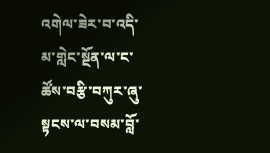འགེལ་ཟེར་བ་འདི་མ་གླེང་སྔོན་ལ་ང་ཚོས་བརྩི་བཀུར་ཞུ་སྟངས་ལ་བསམ་བློ་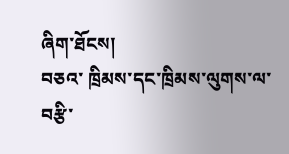ཞིག་ཐོངས།
བཅའ་ ཁྲིམས་དང་ཁྲིམས་ལུགས་ལ་བརྩི་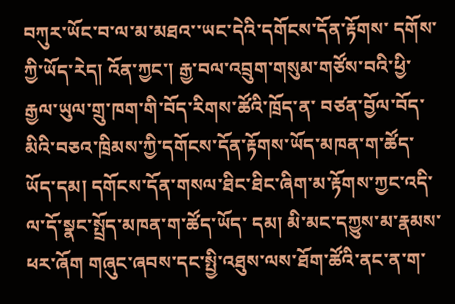བཀུར་ཡོང་བ་ལ་མ་མཐའ་་ཡང་དེའི་དགོངས་དོན་རྟོགས་ དགོས་ཀྱི་ཡོད་རེད། འོན་ཀྱང་། རྒྱ་བལ་འབྲུག་གསུམ་གཙོས་བའི་ཕྱི་རྒྱལ་ཡུལ་གྲུ་ཁག་གི་བོད་རིགས་ཚོའི་ཁྲོད་ན་ བཙན་བྱོལ་བོད་མིའི་བཅའ་ཁྲིམས་ཀྱི་དགོངས་དོན་རྟོགས་ཡོད་མཁན་ག་ཚོད་ཡོད་དམ། དགོངས་དོན་གསལ་ཐིང་ཐིང་ཞིག་མ་རྟོགས་ཀྱང་འདི་ལ་དོ་སྣང་སྤྲོད་མཁན་ག་ཚོད་ཡོད་ དམ། མི་མང་དཀྱུས་མ་རྣམས་ཕར་ཞོག གཞུང་ཞབས་དང་སྤྱི་འཐུས་ལས་ཐོག་ཚོའི་ནང་ན་ག་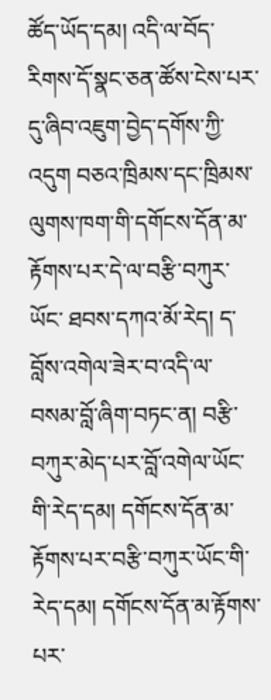ཚོད་ཡོད་དམ། འདི་ལ་བོད་རིགས་དོ་སྣང་ཅན་ཚོས་ངེས་པར་དུ་ཞིབ་འཇུག་བྱེད་དགོས་ཀྱི་འདུག བཅའ་ཁྲིམས་དང་ཁྲིམས་ལུགས་ཁག་གི་དགོངས་དོན་མ་རྟོགས་པར་དེ་ལ་བརྩི་བཀུར་ཡོང་ ཐབས་དཀའ་མོ་རེད། ད་བློས་འགེལ་ཟེར་བ་འདི་ལ་བསམ་བློ་ཞིག་བཏང་ན། བརྩི་བཀུར་མེད་པར་བློ་འགེལ་ཡོང་གི་རེད་དམ། དགོངས་དོན་མ་རྟོགས་པར་བརྩི་བཀུར་ཡོང་གི་རེད་དམ། དགོངས་དོན་མ་རྟོགས་པར་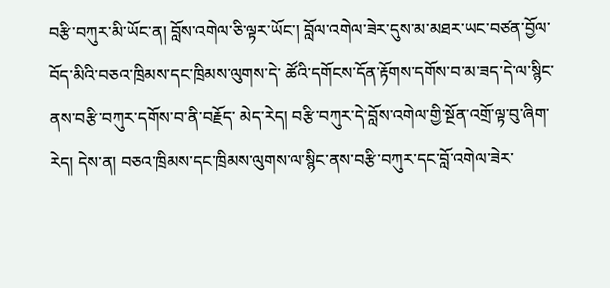བརྩི་བཀུར་མི་ཡོང་ན། བློས་འགེལ་ཅི་ལྟར་ཡོང་། བློལ་འགེལ་ཟེར་དུས་མ་མཐར་ཡང་བཙན་བྱོལ་བོད་མིའི་བཅའ་ཁྲིམས་དང་ཁྲིམས་ལུགས་དེ་ ཚོའི་དགོངས་དོན་རྟོགས་དགོས་བ་མ་ཟད་དེ་ལ་སྙིང་ནས་བརྩི་བཀུར་དགོས་བ་ནི་བརྗོད་ མེད་རེད། བརྩི་བཀུར་དེ་བློས་འགེལ་གྱི་སྔོན་འགྲོ་ལྟ་བུ་ཞིག་རེད། དེས་ན། བཅའ་ཁྲིམས་དང་ཁྲིམས་ལུགས་ལ་སྙིང་ནས་བརྩི་བཀུར་དང་བློ་འགེལ་ཟེར་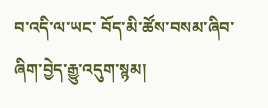བ་འདི་ལ་ཡང་ བོད་མི་ཚོས་བསམ་ཞིབ་ཞིག་བྱེད་རྒྱུ་འདུག་སྙམ།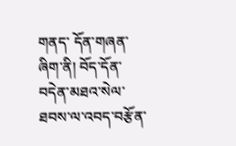གནད་ དོན་གཞན་ཞིག་ནི། བོད་དོན་བདེན་མཐའ་སེལ་ཐབས་ལ་འབད་བརྩོན་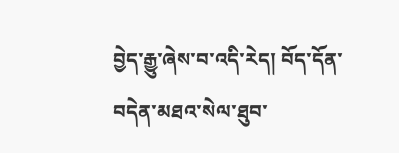བྱེད་རྒྱུ་ཞེས་བ་འདི་རེད། བོད་དོན་བདེན་མཐའ་སེལ་ཐུབ་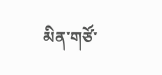མིན་གཙོ་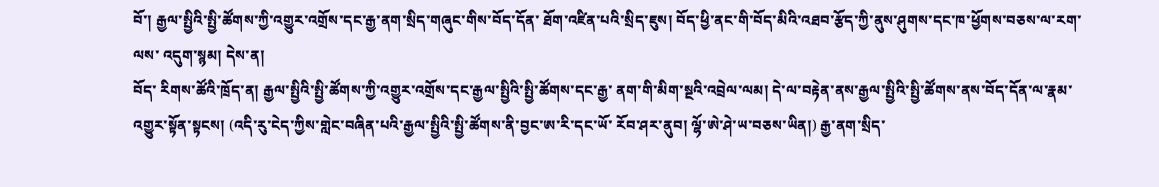བོ་། རྒྱལ་སྤྱིའི་སྤྱི་ཚོགས་ཀྱི་འགྱུར་འགྲོས་དང་རྒྱ་ནག་སྲིད་གཞུང་གིས་བོད་དོན་ ཐོག་འཛིན་པའི་སྲིད་ཇུས། བོད་ཕྱི་ནང་གི་བོད་མིའི་འཐབ་རྩོད་ཀྱི་ནུས་ཤུགས་དང་ཁ་ཕྱོགས་བཅས་ལ་རག་ལས་ འདུག་སྙམ། དེས་ན།
བོད་ རིགས་ཚོའི་ཁྲོད་ན། རྒྱལ་སྤྱིའི་སྤྱི་ཚོགས་ཀྱི་འགྱུར་འགྲོས་དང་རྒྱལ་སྤྱིའི་སྤྱི་ཚོགས་དང་རྒྱ་ ནག་གི་མིག་སྔའི་འབྲེལ་ལམ། དེ་ལ་བརྟེན་ནས་རྒྱལ་སྤྱིའི་སྤྱི་ཚོགས་ནས་བོད་དོན་ལ་རྣམ་འགྱུར་སྟོན་སྟངས། (འདི་རུ་ངེད་ཀྱིས་གླེང་བཞིན་པའི་རྒྱལ་སྤྱིའི་སྤྱི་ཚོགས་ནི་བྱང་ཨ་རི་དང་ཡོ་ རོབ་ཤར་ནུབ། ལྷོ་ཨེ་ཤེ་ཡ་བཅས་ཡིན།) རྒྱ་ནག་སྲིད་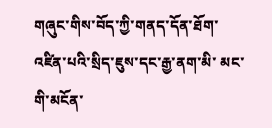གཞུང་གིས་བོད་ཀྱི་གནད་དོན་ཐོག་འཛིན་པའི་སྲིད་ཇུས་དང་རྒྱ་ནག་མི་ མང་གི་མངོན་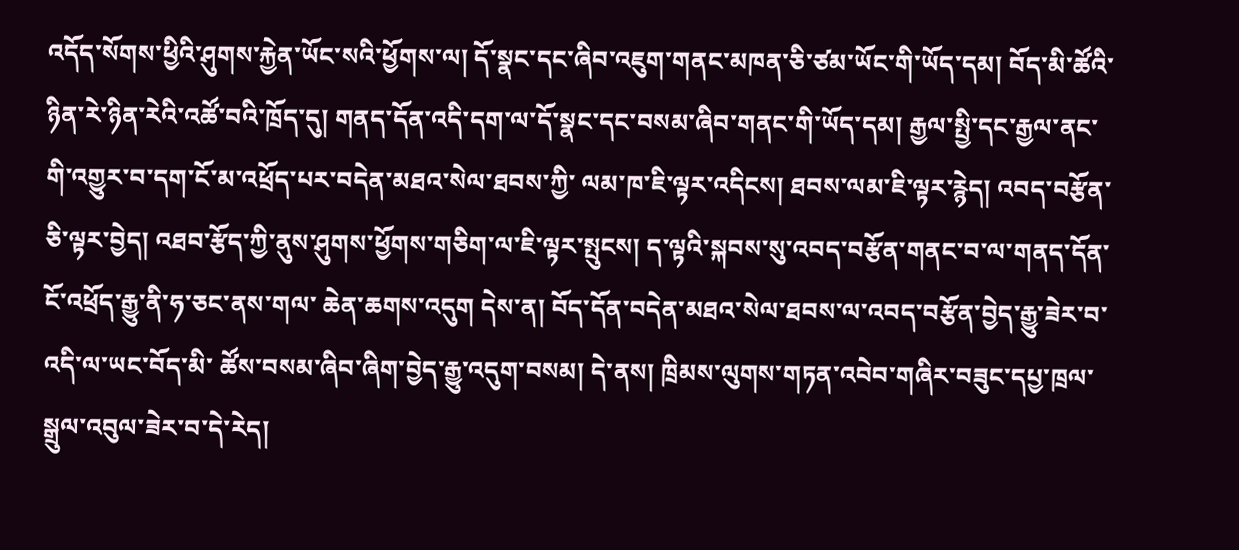འདོད་སོགས་ཕྱིའི་ཤུགས་རྐྱེན་ཡོང་སའི་ཕྱོགས་ལ། དོ་སྣང་དང་ཞིབ་འཇུག་གནང་མཁན་ཅི་ཙམ་ཡོང་གི་ཡོད་དམ། བོད་མི་ཚོའི་ཉིན་རེ་ཉིན་རེའི་འཚོ་བའི་ཁྲོད་དུ། གནད་དོན་འདི་དག་ལ་དོ་སྣང་དང་བསམ་ཞིབ་གནང་གི་ཡོད་དམ། རྒྱལ་སྤྱི་དང་རྒྱལ་ནང་གི་འགྱུར་བ་དག་ངོ་མ་འཕྲོད་པར་བདེན་མཐའ་སེལ་ཐབས་ཀྱི་ ལམ་ཁ་ཇི་ལྟར་འདིངས། ཐབས་ལམ་ཇི་ལྟར་རྙེད། འབད་བརྩོན་ཅི་ལྟར་བྱེད། འཐབ་རྩོད་ཀྱི་ནུས་ཤུགས་ཕྱོགས་གཅིག་ལ་ཇི་ལྟར་སྤུངས། ད་ལྟའི་སྐབས་སུ་འབད་བརྩོན་གནང་བ་ལ་གནད་དོན་ངོ་འཕྲོད་རྒྱུ་ནི་ཧ་ཅང་ནས་གལ་ ཆེན་ཆགས་འདུག དེས་ན། བོད་དོན་བདེན་མཐའ་སེལ་ཐབས་ལ་འབད་བརྩོན་བྱེད་རྒྱུ་ཟེར་བ་འདི་ལ་ཡང་བོད་མི་ ཚོས་བསམ་ཞིབ་ཞིག་བྱེད་རྒྱུ་འདུག་བསམ། དེ་ནས། ཁྲིམས་ལུགས་གཏན་འབེབ་གཞིར་བཟུང་དཔྱ་ཁྲལ་སྒྲུལ་འབུལ་ཟེར་བ་དེ་རེད།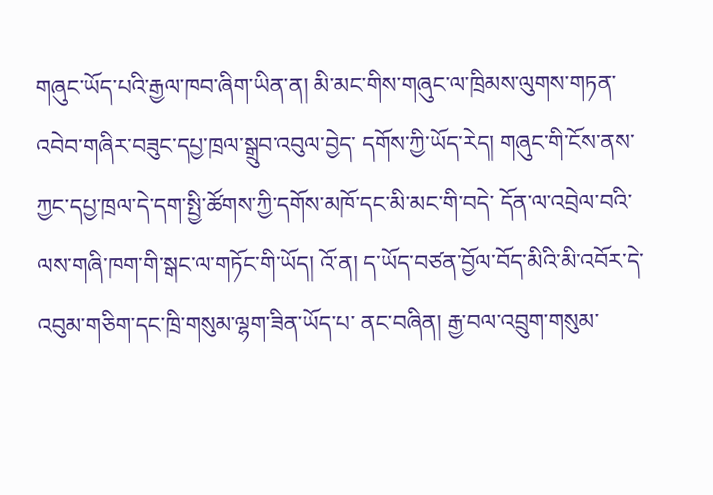གཞུང་ཡོད་པའི་རྒྱལ་ཁབ་ཞིག་ཡིན་ན། མི་མང་གིས་གཞུང་ལ་ཁྲིམས་ལུགས་གཏན་འབེབ་གཞིར་བཟུང་དཔྱ་ཁྲལ་སྒྲུབ་འབུལ་བྱེད་ དགོས་ཀྱི་ཡོད་རེད། གཞུང་གི་ངོས་ནས་ཀྱང་དཔྱ་ཁྲལ་དེ་དག་སྤྱི་ཚོགས་ཀྱི་དགོས་མཁོ་དང་མི་མང་གི་བདེ་ དོན་ལ་འབྲེལ་བའི་ལས་གཞི་ཁག་གི་སྒང་ལ་གཏོང་གི་ཡོད། འོ་ན། ད་ཡོད་བཙན་བྱོལ་བོད་མིའི་མི་འབོར་དེ་འབུམ་གཅིག་དང་ཁྲི་གསུམ་ལྷག་ཟིན་ཡོད་པ་ ནང་བཞིན། རྒྱ་བལ་འབྲུག་གསུམ་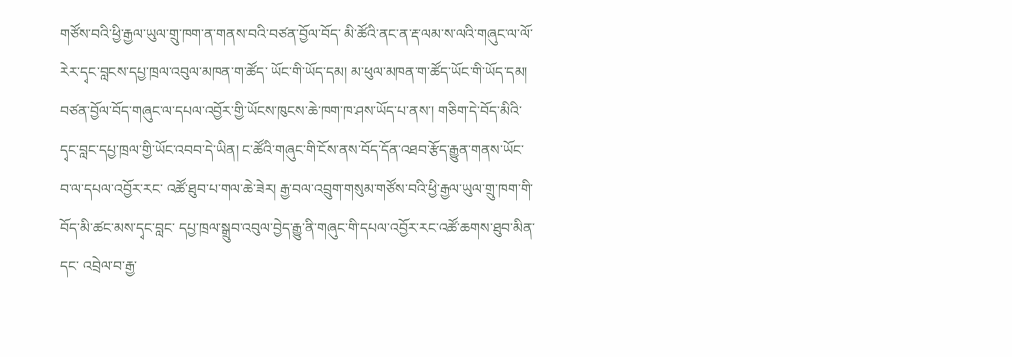གཙོས་བའི་ཕྱི་རྒྱལ་ཡུལ་གྲུ་ཁག་ན་གནས་བའི་བཙན་བྱོལ་བོད་ མི་ཚོའི་ནང་ན་རྡ་ལམ་ས་ལའི་གཞུང་ལ་ལོ་རེར་དྭང་བླངས་དཔྱ་ཁྲལ་འབུལ་མཁན་ག་ཚོད་ ཡོང་གི་ཡོད་དམ། མ་ཕུལ་མཁན་ག་ཚོད་ཡོང་གི་ཡོད་དམ། བཙན་བྱོལ་བོད་གཞུང་ལ་དཔལ་འབྱོར་གྱི་ཡོངས་ཁུངས་ཆེ་ཁག་ཁ་ཤས་ཡོད་པ་ནས་། གཅིག་དེ་བོད་མིའི་དྭང་བླང་དཔྱ་ཁྲལ་གྱི་ཡོང་འབབ་དེ་ཡིན། ང་ཚོའི་གཞུང་གི་ངོས་ནས་བོད་དོན་འཐབ་རྩོད་རྒྱུན་གནས་ཡོང་བ་ལ་དཔལ་འབྱོར་རང་ འཚོ་ཐུབ་པ་གལ་ཆེ་ཟེར། རྒྱ་བལ་འབྲུག་གསུམ་གཙོས་བའི་ཕྱི་རྒྱལ་ཡུལ་གྲུ་ཁག་གི་བོད་མི་ཚང་མས་དྭང་བླང་ དཔྱ་ཁྲལ་སྒྲུབ་འབུལ་བྱེད་རྒྱུ་ནི་གཞུང་གི་དཔལ་འབྱོར་རང་འཚོ་ཆགས་ཐུབ་མིན་དང་ འབྲེལ་བ་རྒྱ་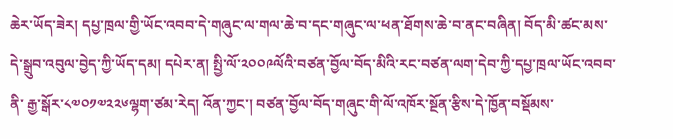ཆེར་ཡོད་ཟེར། དཔྱ་ཁྲལ་གྱི་ཡོང་འབབ་དེ་གཞུང་ལ་གལ་ཆེ་བ་དང་གཞུང་ལ་ཕན་ཐོགས་ཆེ་བ་ནང་བཞིན། བོད་མི་ཚང་མས་དེ་སྒྲུབ་འབུལ་བྱེད་ཀྱི་ཡོད་དམ། དཔེར་ན། སྤྱི་ལོ་༢༠༠༩ལོའི་བཙན་བྱོལ་བོད་མིའི་རང་བཙན་ལག་དེབ་ཀྱི་དཔྱ་ཁྲལ་ཡོང་འབབ་ནི་ རྒྱ་སྒོར་༨༧༠༡༧༢༢༦ལྷག་ཙམ་རེད། འོན་ཀྱང་། བཙན་བྱོལ་བོད་གཞུང་གི་ལོ་འཁོར་སྔོན་རྩིས་དེ་ཁྱོན་བསྡོམས་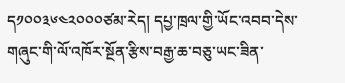ད༡༠༠༣༦༤༢༠༠༠ཙམ་རེད། དཔྱ་ཁྲལ་གྱི་ཡོང་འབབ་དེས་གཞུང་གི་ལོ་འཁོར་སྔོན་རྩིས་བརྒྱ་ཆ་བཅུ་ཡང་ཟིན་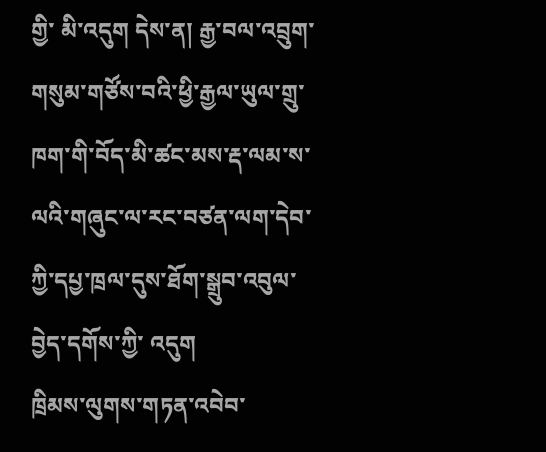གྱི་ མི་འདུག དེས་ན། རྒྱ་བལ་འབྲུག་གསུམ་གཙོས་བའི་ཕྱི་རྒྱལ་ཡུལ་གྲུ་ཁག་གི་བོད་མི་ཚང་མས་རྡ་ལམ་ས་ ལའི་གཞུང་ལ་རང་བཙན་ལག་དེབ་ཀྱི་དཔྱ་ཁྲལ་དུས་ཐོག་སྒྲུབ་འབུལ་བྱེད་དགོས་ཀྱི་ འདུག
ཁྲིམས་ལུགས་གཏན་འབེབ་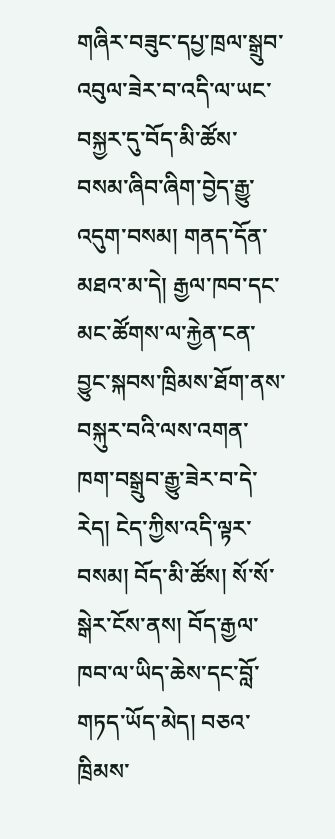གཞིར་བཟུང་དཔྱ་ཁྲལ་སྒྲུབ་འབུལ་ཟེར་བ་འདི་ལ་ཡང་བསྐྱར་དུ་བོད་མི་ཚོས་བསམ་ཞིབ་ཞིག་བྱེད་རྒྱུ་འདུག་བསམ། གནད་དོན་མཐའ་མ་དེ། རྒྱལ་ཁབ་དང་མང་ཚོགས་ལ་རྐྱེན་ངན་བྱུང་སྐབས་ཁྲིམས་ཐོག་ནས་བསྐུར་བའི་ལས་འགན་ ཁག་བསྒྲུབ་རྒྱུ་ཟེར་བ་དེ་རེད། ངེད་ཀྱིས་འདི་ལྟར་བསམ། བོད་མི་ཚོས། སོ་སོ་སྒེར་ངོས་ནས། བོད་རྒྱལ་ཁབ་ལ་ཡིད་ཆེས་དང་བློ་གཏད་ཡོད་མེད། བཅའ་ཁྲིམས་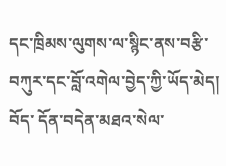དང་ཁྲིམས་ལུགས་ལ་སྙིང་ནས་བརྩི་བཀུར་དང་བློ་འགེལ་བྱེད་ཀྱི་ཡོད་མེད། བོད་ དོན་བདེན་མཐའ་སེལ་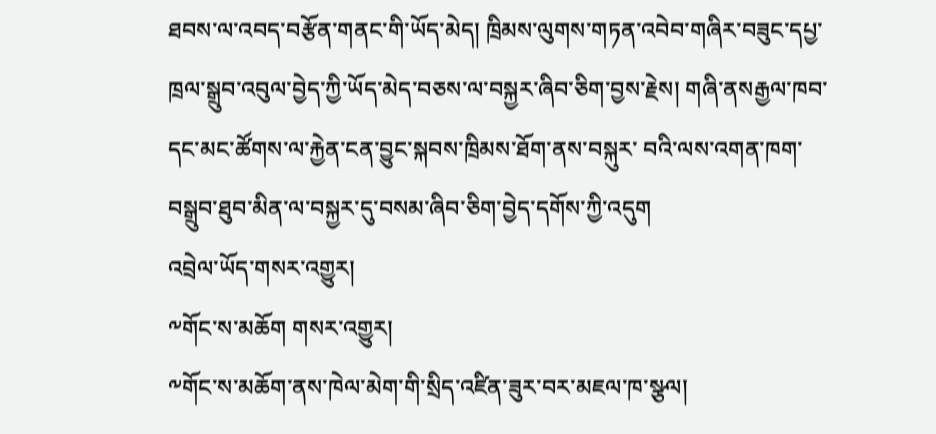ཐབས་ལ་འབད་བརྩོན་གནང་གི་ཡོད་མེད། ཁྲིམས་ལུགས་གཏན་འབེབ་གཞིར་བཟུང་དཔྱ་ཁྲལ་སྒྲུབ་འབུལ་བྱེད་ཀྱི་ཡོད་མེད་བཅས་ལ་བསྐྱར་ཞིབ་ཅིག་བྱས་རྗེས། གཞི་ནསརྒྱལ་ཁབ་དང་མང་ཚོགས་ལ་རྐྱེན་ངན་བྱུང་སྐབས་ཁྲིམས་ཐོག་ནས་བསྐུར་ བའི་ལས་འགན་ཁག་བསྒྲུབ་ཐུབ་མིན་ལ་བསྐྱར་དུ་བསམ་ཞིབ་ཅིག་བྱེད་དགོས་ཀྱི་འདུག
འབྲེལ་ཡོད་གསར་འགྱུར།
༸གོང་ས་མཆོག གསར་འགྱུར།
༸གོང་ས་མཆོག་ནས་ཁེལ་མེག་གི་སྲིད་འཛིན་ཟུར་བར་མཇལ་ཁ་སྩལ།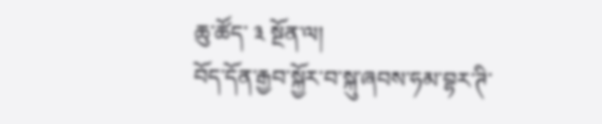ཆུ་ཚོད་ ༣ སྔོན་ལ།
བོད་དོན་རྒྱབ་སྐྱོར་བ་སྐུ་ཞབས་ཧམ་བྷར་ཊི་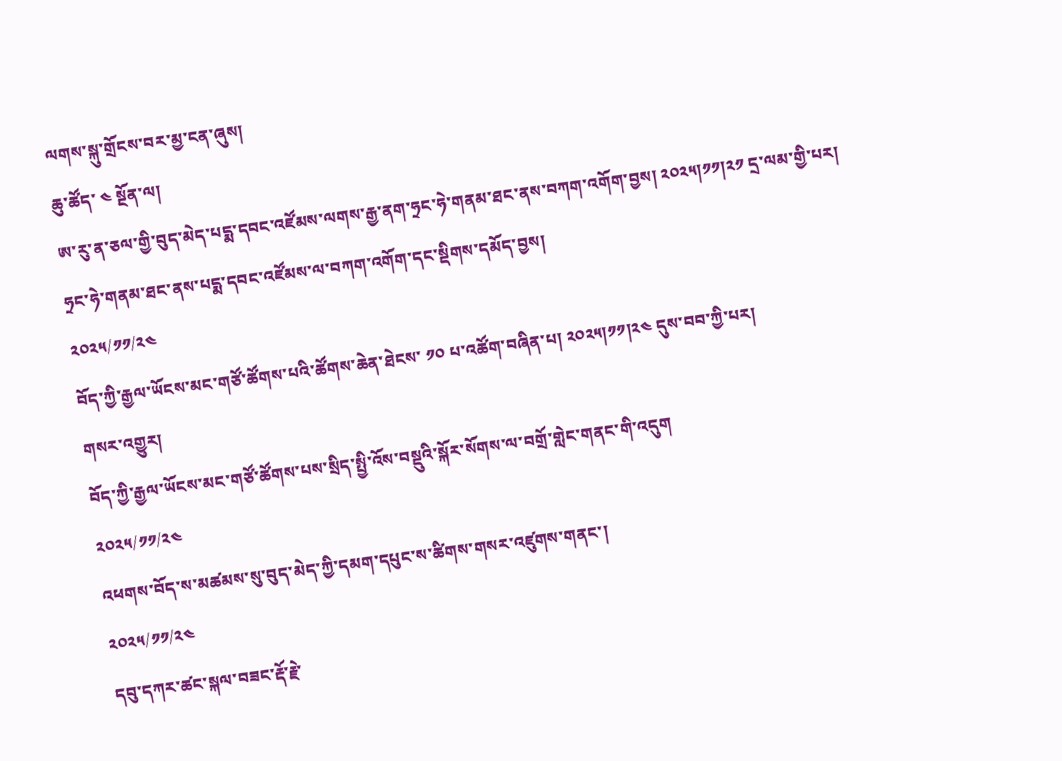ལགས་སྐུ་གྲོངས་བར་མྱ་ངན་ཞུས།
ཆུ་ཚོད་ ༤ སྔོན་ལ།
ཨ་རུ་ན་ཅལ་གྱི་བུད་མེད་པདྨ་དབང་འཛོམས་ལགས་རྒྱ་ནག་ཧྲང་ཧེ་གནམ་ཐང་ནས་བཀག་འགོག་བྱས། ༢༠༢༥།༡༡།༢༡ དྲ་ལམ་གྱི་པར།
ཧྲང་ཧེ་གནམ་ཐང་ནས་པདྨ་དབང་འཛོམས་ལ་བཀག་འགོག་དང་སྡིགས་དམོད་བྱས།
༢༠༢༥/༡༡/༢༤
བོད་ཀྱི་རྒྱལ་ཡོངས་མང་གཙོ་ཚོགས་པའི་ཚོགས་ཆེན་ཐེངས་ ༡༠ པ་འཚོག་བཞིན་པ། ༢༠༢༥།༡༡།༢༤ དུས་བབ་ཀྱི་པར།
གསར་འགྱུར།
བོད་ཀྱི་རྒྱལ་ཡོངས་མང་གཙོ་ཚོགས་པས་སྲིད་སྤྱི་འོས་བསྡུའི་སྐོར་སོགས་ལ་བགྲོ་གླེང་གནང་གི་འདུག
༢༠༢༥/༡༡/༢༤
འཕགས་བོད་ས་མཚམས་སུ་བུད་མེད་ཀྱི་དམག་དཔུང་ས་ཚིགས་གསར་འཛུགས་གནང་།
༢༠༢༥/༡༡/༢༤
དབུ་དཀར་ཚང་སྐལ་བཟང་རྡོ་རྗེ་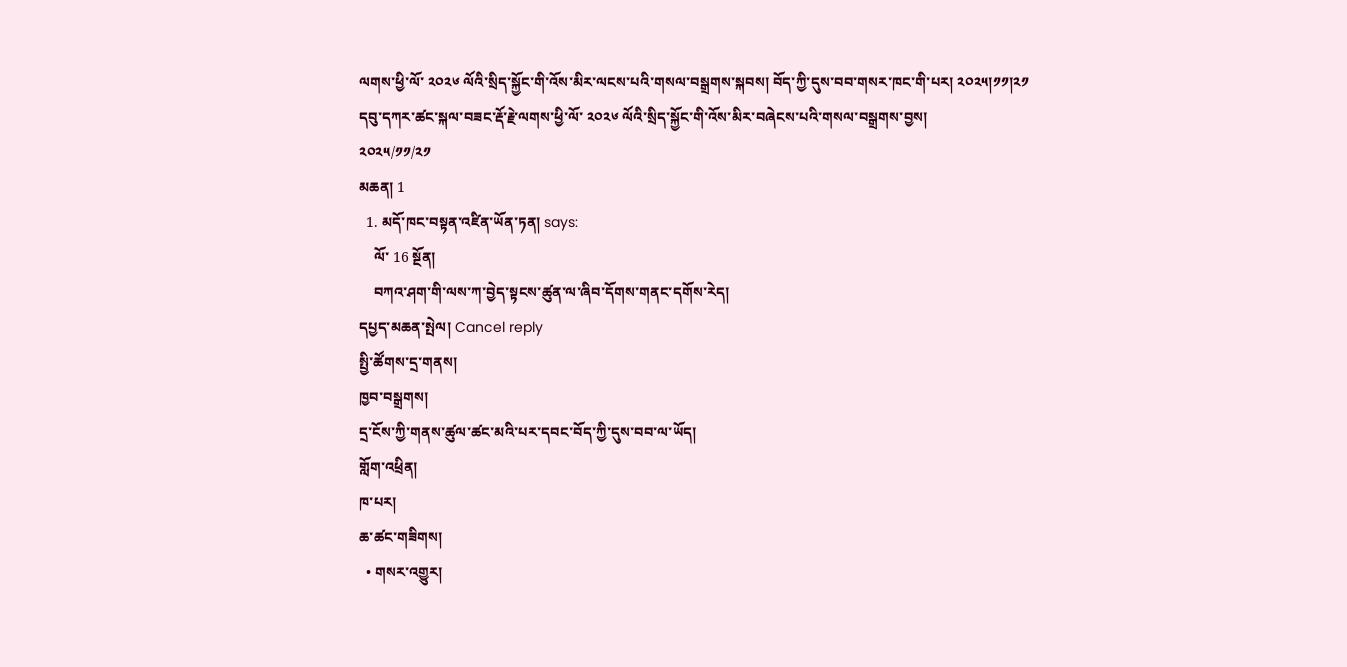ལགས་ཕྱི་ལོ་ ༢༠༢༦ ལོའི་སྲིད་སྐྱོང་གི་འོས་མིར་ལངས་པའི་གསལ་བསྒྲགས་སྐབས། བོད་ཀྱི་དུས་བབ་གསར་ཁང་གི་པར། ༢༠༢༥།༡༡།༢༡
དབུ་དཀར་ཚང་སྐལ་བཟང་རྡོ་རྗེ་ལགས་ཕྱི་ལོ་ ༢༠༢༦ ལོའི་སྲིད་སྐྱོང་གི་འོས་མིར་བཞེངས་པའི་གསལ་བསྒྲགས་བྱས།
༢༠༢༥/༡༡/༢༡
མཆན། 1
  1. མདོ་ཁང་བསྟན་འཛིན་ཡོན་ཏན། says:
    ལོ་ 16 སྔོན།
    བཀའ་ཤག་གི་ལས་ཀ་བྱེད་སྟངས་ཚུན་ལ་ཞིབ་དོགས་གནང་དགོས་རེད།
དཔྱད་མཆན་སྤེལ། Cancel reply
སྤྱི་ཚོགས་དྲ་གནས།
ཁྱབ་བསྒྲགས།
དྲ་ངོས་ཀྱི་གནས་ཚུལ་ཚང་མའི་པར་དབང་བོད་ཀྱི་དུས་བབ་ལ་ཡོད།
གློག་འཕྲིན།
ཁ་པར།
ཆ་ཚང་གཟིགས།
  • གསར་འགྱུར།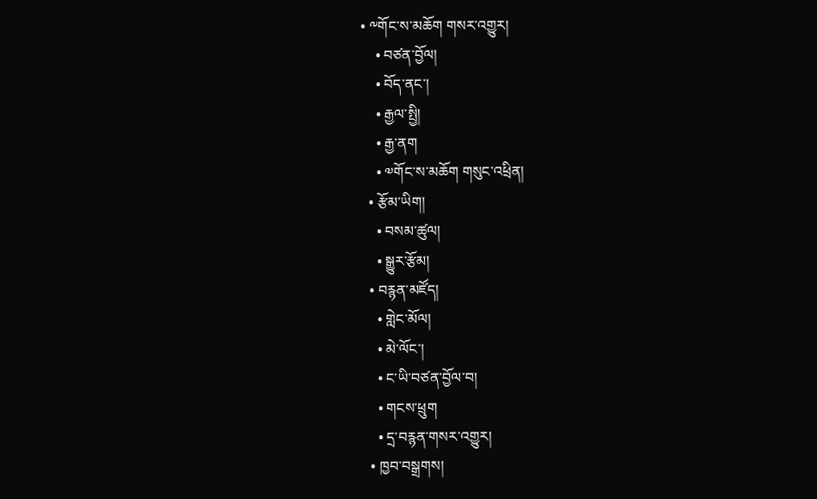• ༸གོང་ས་མཆོག གསར་འགྱུར།
    • བཙན་བྱོལ།
    • བོད་ནང་།
    • རྒྱལ་སྤྱི།
    • རྒྱ་ནག
    • ༧གོང་ས་མཆོག གསུང་འཕྲིན།
  • རྩོམ་ཡིག།
    • བསམ་ཚུལ།
    • སྒྱུར་རྩོམ།
  • བརྙན་མཛོད།
    • གླེང་མོལ།
    • མེ་ལོང་།
    • ང་ཡི་བཙན་བྱོལ་བ།
    • གངས་ཕྲུག
    • དྲ་བརྙན་གསར་འགྱུར།
  • ཁྱབ་བསྒྲགས།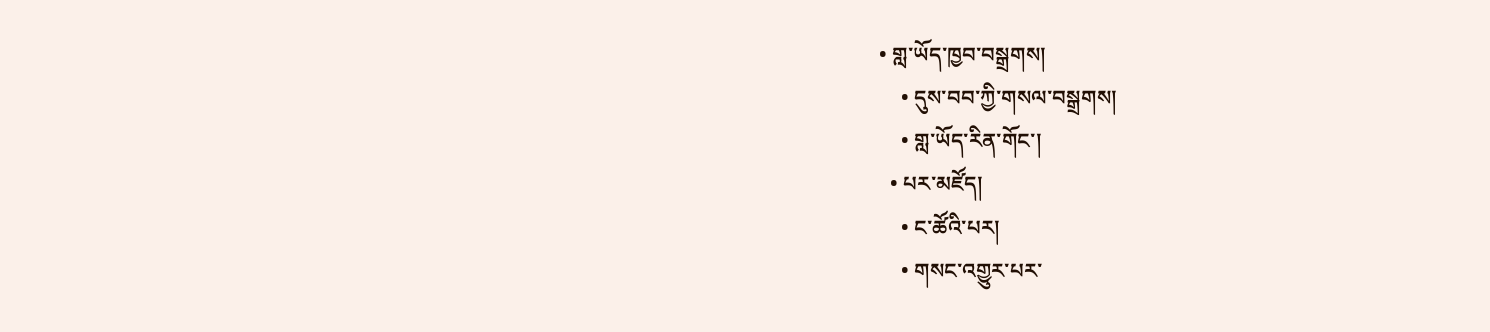• གླ་ཡོད་ཁྱབ་བསྒྲགས།
    • དུས་བབ་ཀྱི་གསལ་བསྒྲགས།
    • གླ་ཡོད་རིན་གོང་།
  • པར་མཛོད།
    • ང་ཚོའི་པར།
    • གསང་འགྱུར་པར་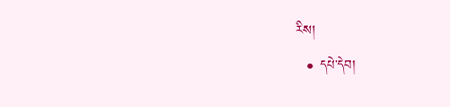རིས།
  • དཔེ་དེབ།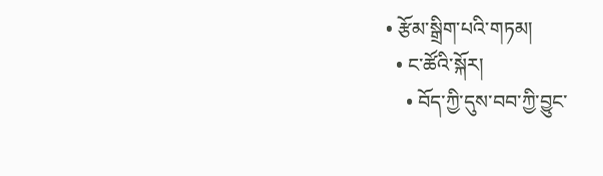• རྩོམ་སྒྲིག་པའི་གཏམ།
  • ང་ཚོའི་སྐོར།
    • བོད་ཀྱི་དུས་བབ་ཀྱི་བྱུང་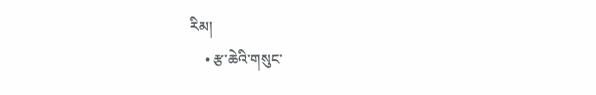རིམ།
    • རྩ་ཆེའི་གསུང་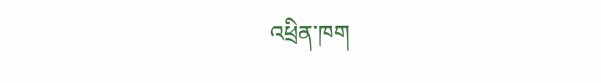འཕྲིན་ཁག